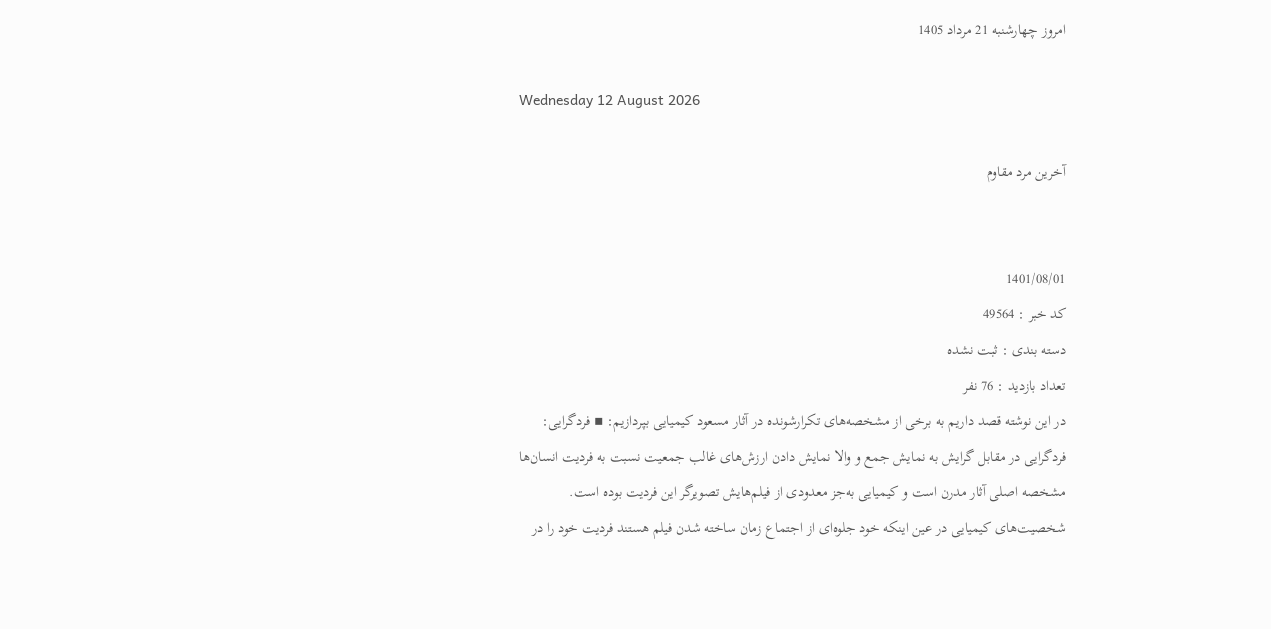امروز چهارشنبه 21 مرداد 1405

Wednesday 12 August 2026

آخرین مرد مقاوم


1401/08/01
کد خبر : 49564
دسته بندی : ثبت نشده
تعداد بازدید : 76 نفر
در این نوشته قصد داریم به برخی از مشخصه‌های تکرارشونده در آثار مسعود کیمیایی بپردازیم: ▪ فردگرایی: فردگرایی در مقابل گرایش به نمایش جمع و والا نمایش دادن ارزش‌های غالب جمعیت نسبت به فردیت انسان‌ها مشخصه اصلی آثار مدرن است و کیمیایی به‌جز معدودی از فیلم‌هایش تصویرگر این فردیت بوده است. شخصیت‌های کیمیایی در عین اینکه خود جلوه‌ای از اجتماع زمان ساخته شدن فیلم هستند فردیت خود را در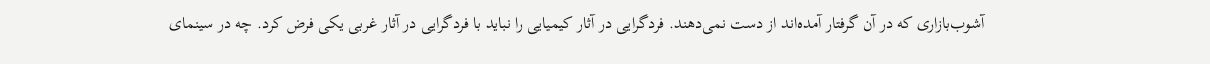آشوب‌بازاری که در آن گرفتار آمده‌اند از دست نمی‌دهند. فردگرایی در آثار کیمیایی را نباید با فردگرایی در آثار غربی یکی فرض کرد. چه در سینمای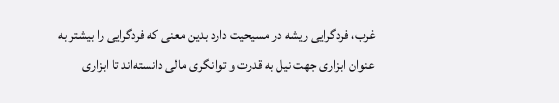غرب، فردگرایی ریشه در مسیحیت دارد بدین معنی که فردگرایی را بیشتر به عنوان ابزاری جهت نیل به قدرت و توانگری مالی دانسته‌اند تا ابزاری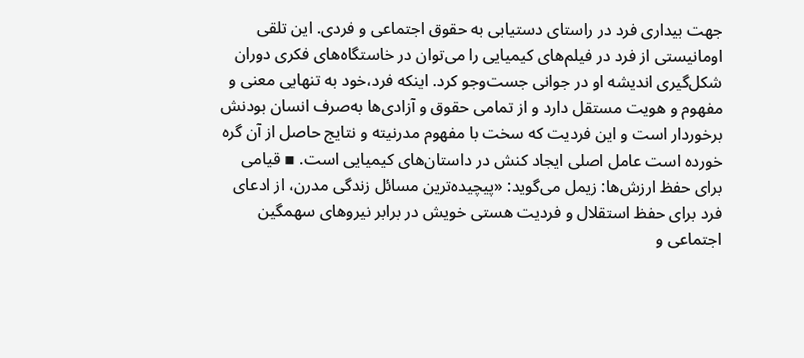جهت بیداری فرد در راستای دستیابی به حقوق اجتماعی و فردی. این تلقی اومانیستی از فرد در فیلم‌های کیمیایی را می‌توان در خاستگاه‌های فکری دوران شکل‌گیری اندیشه او در جوانی جست‌وجو کرد. اینکه فرد،خود به تنهایی معنی و مفهوم و هویت مستقل دارد و از تمامی حقوق و آزادی‌ها به‌صرف انسان بودنش برخوردار است و این فردیت که سخت با مفهوم مدرنیته و نتایج حاصل از آن گره خورده است عامل اصلی ایجاد کنش در داستان‌های کیمیایی است. ▪ قیامی برای حفظ ارزش‌ها: زیمل می‌گوید: «پیچیده‌ترین مسائل زندگی مدرن، از ادعای فرد برای حفظ استقلال و فردیت هستی خویش در برابر نیروهای سهمگین اجتماعی و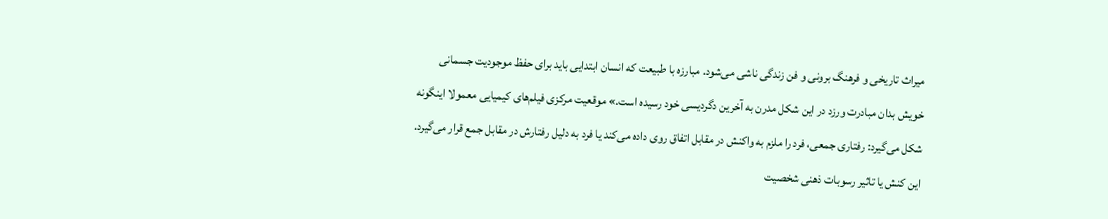میراث تاریخی و فرهنگ برونی و فن زندگی ناشی می‌شود. مبارزه با طبیعت که انسان ابتدایی باید برای حفظ موجودیت جسمانی خویش بدان مبادرت ورزد در این شکل مدرن به آخرین دگردیسی خود رسیده است.» موقعیت مرکزی فیلم‌های کیمیایی معمولا اینگونه شکل می‌گیرد: رفتاری جمعی، فرد را ملزم به واکنش در مقابل اتفاق روی داده می‌کند یا فرد به دلیل رفتارش در مقابل جمع قرار می‌گیرد. این کنش یا تاثیر رسوبات ذهنی شخصیت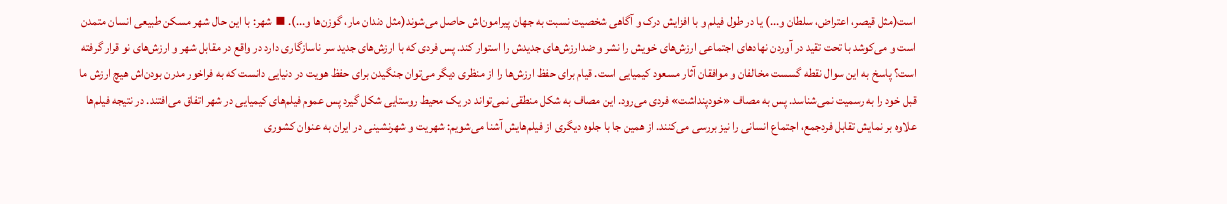است(مثل قیصر، اعتراض، سلطان و...) یا در طول فیلم و با افزایش درک و آگاهی شخصیت نسبت به جهان پیرامون‌اش حاصل می‌شوند(مثل دندان مار، گوزن‌ها و...). ▪ شهر: با این حال شهر مسکن طبیعی انسان متمدن است و می‌کوشد با تحت تقید در آوردن نهادهای اجتماعی ارزش‌های خویش را نشر و ضدارزش‌های جدیدش را استوار کند. پس فردی که با ارزش‌های جدید سر ناسازگاری دارد در واقع در مقابل شهر و ارزش‌های نو قرار گرفته است؟ پاسخ به این سوال نقطه گسست مخالفان و موافقان آثار مسعود کیمیایی است. قیام برای حفظ ارزش‌ها را از منظری دیگر می‌توان جنگیدن برای حفظ هویت در دنیایی دانست که به فراخور مدرن بودن‌اش هیچ ارزش ما قبل خود را به رسمیت نمی‌شناسد. پس به مصاف «خودپنداشت» فردی می‌رود. این مصاف به شکل منطقی نمی‌تواند در یک محیط روستایی شکل گیرد پس عموم فیلم‌های کیمیایی در شهر اتفاق می‌افتند. در نتیجه فیلم‌ها علاوه بر نمایش تقابل فردجمع، اجتماع انسانی را نیز بررسی می‌کنند. از همین جا با جلوه دیگری از فیلم‌هایش آشنا می‌شویم: شهریت و شهرنشینی در ایران به عنوان کشوری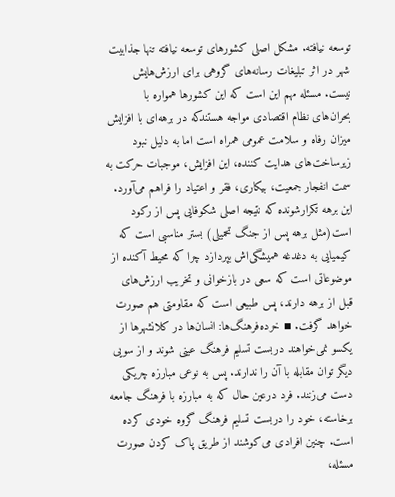توسعه نیافته. مشکل اصلی کشورهای توسعه نیافته تنها جذابیت شهر در اثر تبلیغات رسانه‌های گروهی برای ارزش‌هایش نیست. مسئله مهم این است که این کشورها همواره با بحران‌های نظام اقتصادی مواجه هستندکه در برهه‌ای با افزایش میزان رفاه و سلامت عمومی همراه است اما به دلیل نبود زیرساخت‌های هدایت کننده‌، این افزایش، موجبات حرکت به سمت انفجار جمعیت، بیکاری، فقر و اعتیاد را فراهم می‌آورد. این برهه تکرارشونده که نتیجه اصلی شکوفایی پس از رکود است(مثل برهه پس از جنگ تحمیلی) بستر مناسبی است که کیمیایی به دغدغه همیشگی‌اش بپردازد چرا که محیط آکنده از موضوعاتی است که سعی در بازخوانی و تخریب‌ ارزش‌های قبل از برهه دارند، پس طبیعی است که مقاومتی هم صورت خواهد گرفت. ▪ خرده‌فرهنگ‌ها: انسان‌ها در کلانشهرها از یکسو نمی‌خواهند دربست تسلیم فرهنگ عینی شوند و از سویی دیگر توان مقابله با آن را ندارند. پس به نوعی مبارزه چریکی دست می‌زنند. فرد درعین حال که به مبارزه با فرهنگ جامعه برخاسته، خود را دربست تسلیم فرهنگ گروه خودی کرده است. چنین افرادی می‌کوشند از طریق پاک کردن صورت مسئله،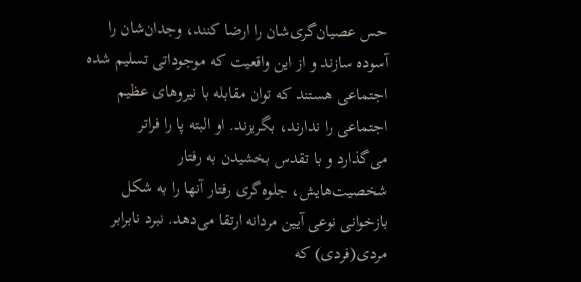حس عصیان‌گری‌شان را ارضا کنند، وجدان‌شان را آسوده سازند و از این واقعیت که موجوداتی تسلیم شده اجتماعی هستند که توان مقابله با نیروهای عظیم اجتماعی را ندارند، بگریزند. او البته پا را فراتر می‌گذارد و با تقدس بخشیدن به رفتار شخصیت‌هایش، جلوه‌گری رفتار آنها را به شکل بازخوانی نوعی آیین مردانه ارتقا می‌دهد. نبرد نابرابر مردی(فردی) که‌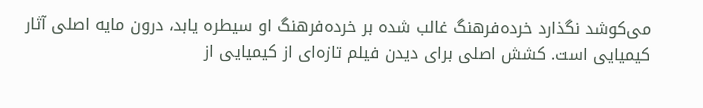می‌کوشد نگذارد خرده‌فرهنگ غالب شده بر خرده‌فرهنگ او سیطره یابد، درون مایه اصلی آثار کیمیایی است. کشش اصلی برای دیدن فیلم تازه‌ای از کیمیایی از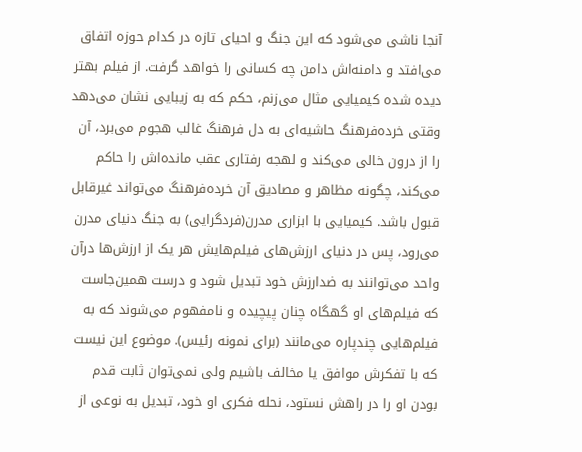آنجا ناشی می‌شود که این جنگ و احیای تازه در کدام حوزه اتفاق می‌افتد و دامنه‌اش دامن چه کسانی را خواهد گرفت. از فیلم بهتر دیده شده کیمیایی مثال می‌زنم، حکم که به زیبایی نشان می‌دهد وقتی خرده‌فرهنگ حاشیه‌ای به دل فرهنگ غالب هجوم می‌برد، آن را از درون خالی می‌کند و لهجه رفتاری عقب مانده‌اش را حاکم می‌کند، چگونه مظاهر و مصادیق آن خرده‌فرهنگ می‌تواند غیرقابل قبول باشد. کیمیایی با ابزاری مدرن(فردگرایی) به جنگ دنیای مدرن می‌رود، پس در دنیای ارزش‌های فیلم‌هایش هر یک از ارزش‌ها درآن واحد می‌توانند به ضدارزش خود تبدیل شود و درست همین‌جاست که فیلم‌های او گهگاه چنان پیچیده و نامفهوم می‌شوند که به فیلم‌هایی چندپاره می‌مانند (برای نمونه رئیس). موضوع این نیست که با تفکرش موافق یا مخالف باشیم ولی نمی‌توان ثابت قدم بودن او را در راهش نستود، نحله فکری او خود، تبدیل به نوعی از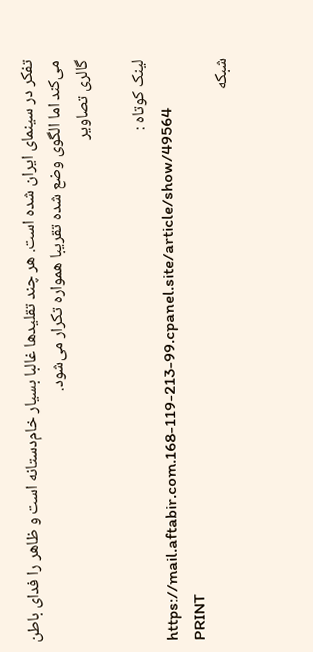تفکر در سینمای ایران شده است. هر چند تقلیدها غالبا بسیار خام‌دستانه است و ظاهر را فدای باطن می‌کند اما الگوی وضع شده تقریبا همواره تکرار می‌شود.
گالری تصاویر

لینک کوتاه :
https://mail.aftabir.com.168-119-213-99.cpanel.site/article/show/49564
PRINT
شبکه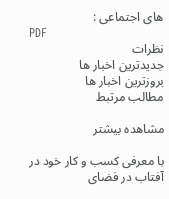های اجتماعی :
PDF
نظرات
جدیدترین اخبار ها
بروزترین اخبار ها
مطالب مرتبط

مشاهده بیشتر

با معرفی کسب و کار خود در آفتاب در فضای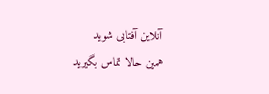آنلاین آفتابی شوید
همین حالا تماس بگیرید